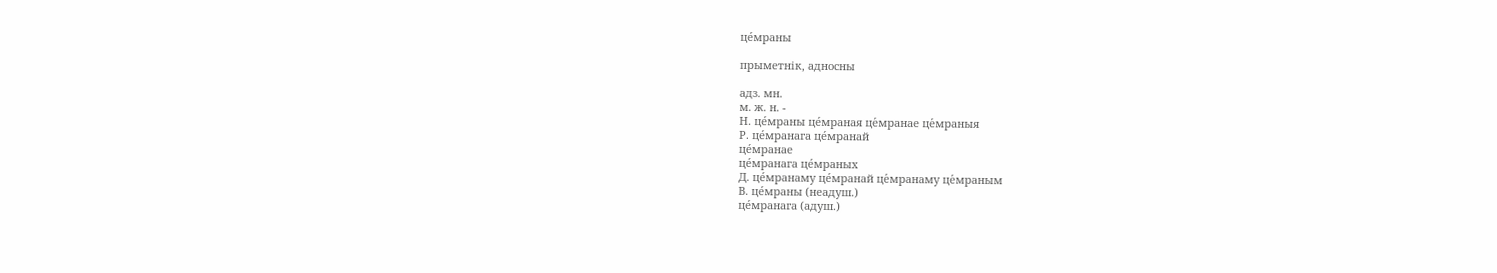це́мраны

прыметнік, адносны

адз. мн.
м. ж. н. -
Н. це́мраны це́мраная це́мранае це́мраныя
Р. це́мранага це́мранай
це́мранае
це́мранага це́мраных
Д. це́мранаму це́мранай це́мранаму це́мраным
В. це́мраны (неадуш.)
це́мранага (адуш.)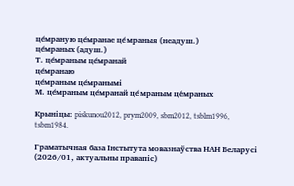це́мраную це́мранае це́мраныя (неадуш.)
це́мраных (адуш.)
Т. це́мраным це́мранай
це́мранаю
це́мраным це́мранымі
М. це́мраным це́мранай це́мраным це́мраных

Крыніцы: piskunou2012, prym2009, sbm2012, tsblm1996, tsbm1984.

Граматычная база Інстытута мовазнаўства НАН Беларусі (2026/01, актуальны правапіс)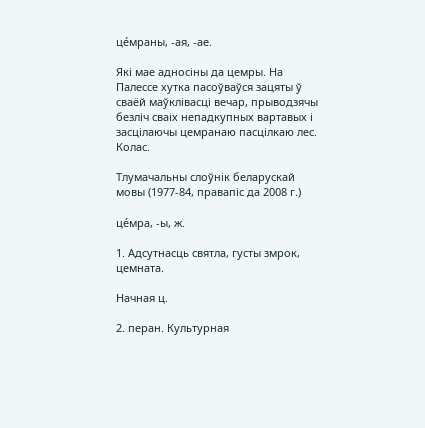це́мраны, ‑ая, ‑ае.

Які мае адносіны да цемры. На Палессе хутка пасоўваўся зацяты ў сваёй маўклівасці вечар, прыводзячы безліч сваіх непадкупных вартавых і засцілаючы цемранаю пасцілкаю лес. Колас.

Тлумачальны слоўнік беларускай мовы (1977-84, правапіс да 2008 г.)

це́мра, -ы, ж.

1. Адсутнасць святла, густы змрок, цемната.

Начная ц.

2. перан. Культурная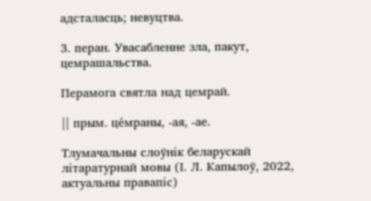адсталасць; невуцтва.

3. перан. Увасабленне зла, пакут, цемрашальства.

Перамога святла над цемрай.

|| прым. це́мраны, -ая, -ае.

Тлумачальны слоўнік беларускай літаратурнай мовы (І. Л. Капылоў, 2022, актуальны правапіс)